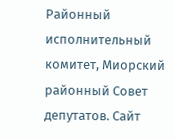Районный исполнительный комитет, Миорский районный Совет депутатов. Сайт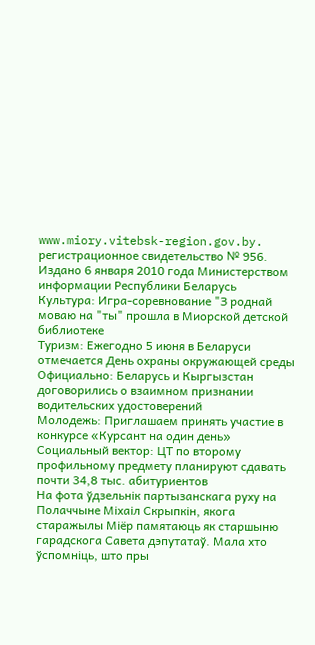www.miory.vitebsk-region.gov.by. регистрационное свидетельство № 956. Издано 6 января 2010 года Министерством информации Республики Беларусь
Культура: Игра-соревнование "З роднай моваю на "ты" прошла в Миорской детской библиотеке
Туризм: Ежегодно 5 июня в Беларуси отмечается День охраны окружающей среды
Официально: Беларусь и Кыргызстан договорились о взаимном признании водительских удостоверений
Молодежь: Приглашаем принять участие в конкурсе «Курсант на один день»
Социальный вектор: ЦТ по второму профильному предмету планируют сдавать почти 34,8 тыс. абитуриентов
На фота ўдзельнік партызанскага руху на Полаччыне Міхаіл Скрыпкін, якога старажылы Міёр памятаюць як старшыню гарадскога Савета дэпутатаў. Мала хто ўспомніць, што пры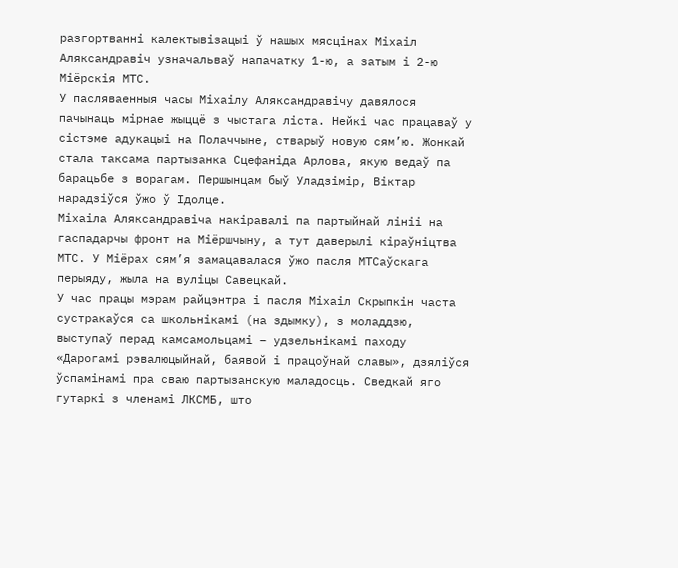разгортванні калектывізацыі ў нашых мясцінах Міхаіл Аляксандравіч узначальваў напачатку 1-ю, а затым і 2-ю Міёрскія МТС.
У пасляваенныя часы Міхаілу Аляксандравічу давялося пачынаць мірнае жыццё з чыстага ліста. Нейкі час працаваў у сістэме адукацыі на Полаччыне, стварыў новую сям’ю. Жонкай стала таксама партызанка Сцефаніда Арлова, якую ведаў па барацьбе з ворагам. Першынцам быў Уладзімір, Віктар нарадзіўся ўжо ў Ідолце.
Міхаіла Аляксандравіча накіравалі па партыйнай лініі на гаспадарчы фронт на Міёршчыну, а тут даверылі кіраўніцтва МТС. У Міёрах сям’я замацавалася ўжо пасля МТСаўскага перыяду, жыла на вуліцы Савецкай.
У час працы мэрам райцэнтра і пасля Міхаіл Скрыпкін часта сустракаўся са школьнікамі (на здымку), з моладдзю, выступаў перад камсамольцамі – удзельнікамі паходу «Дарогамі рэвалюцыйнай, баявой і працоўнай славы», дзяліўся ўспамінамі пра сваю партызанскую маладосць. Сведкай яго гутаркі з членамі ЛКСМБ, што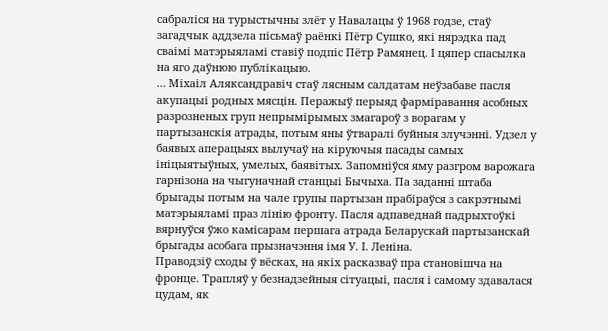сабраліся на турыстычны злёт у Навалацы ў 1968 годзе, стаў загадчык аддзела пісьмаў раёнкі Пётр Сушко, які нярэдка пад сваімі матэрыяламі ставіў подпіс Пётр Рамянец. І цяпер спасылка на яго даўнюю публікацыю.
… Міхаіл Аляксандравіч стаў лясным салдатам неўзабаве пасля акупацыі родных мясцін. Перажыў перыяд фарміравання асобных разрозненых груп непрымірымых змагароў з ворагам у партызанскія атрады, потым яны ўтваралі буйныя злучэнні. Удзел у баявых аперацыях вылучаў на кіруючыя пасады самых ініцыятыўных, умелых, баявітых. Запомніўся яму разгром варожага гарнізона на чыгуначнай станцыі Бычыха. Па заданні штаба брыгады потым на чале групы партызан прабіраўся з сакрэтнымі матэрыяламі праз лінію фронту. Пасля адпаведнай падрыхтоўкі вярнуўся ўжо камісарам першага атрада Беларускай партызанскай брыгады асобага прызначэння імя У. І. Леніна.
Праводзіў сходы ў вёсках, на якіх расказваў пра становішча на фронце. Трапляў у безнадзейныя сітуацыі, пасля і самому здавалася цудам, як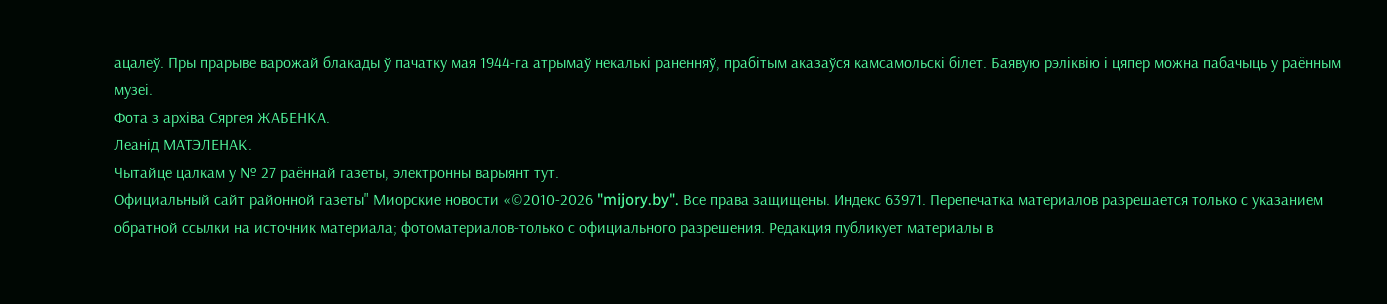ацалеў. Пры прарыве варожай блакады ў пачатку мая 1944-га атрымаў некалькі раненняў, прабітым аказаўся камсамольскі білет. Баявую рэліквію і цяпер можна пабачыць у раённым музеі.
Фота з архіва Сяргея ЖАБЕНКА.
Леанід МАТЭЛЕНАК.
Чытайце цалкам у № 27 раённай газеты, электронны варыянт тут.
Официальный сайт районной газеты" Миорские новости «©2010-2026 "mijory.by". Все права защищены. Индекс 63971. Перепечатка материалов разрешается только с указанием обратной ссылки на источник материала; фотоматериалов-только с официального разрешения. Редакция публикует материалы в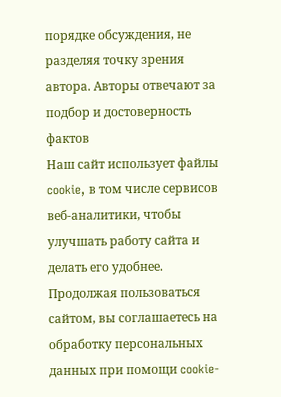порядке обсуждения, не разделяя точку зрения автора. Авторы отвечают за подбор и достоверность фактов
Наш сайт использует файлы cookie, в том числе сервисов веб-аналитики, чтобы улучшать работу сайта и делать его удобнее. Продолжая пользоваться сайтом, вы соглашаетесь на обработку персональных данных при помощи cookie-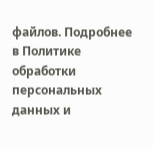файлов. Подробнее в Политике обработки персональных данных и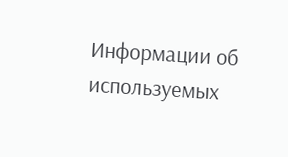Информации об используемых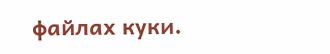файлах куки.